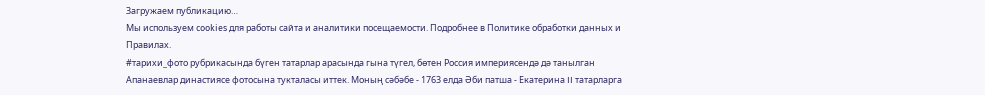Загружаем публикацию…
Мы используем cookies для работы сайта и аналитики посещаемости. Подробнее в Политике обработки данных и Правилах.
#тарихи_фото рубрикасында бүген татарлар арасында гына түгел, бөтен Россия империясендә дә танылган Апанаевлар династиясе фотосына тукталасы иттек. Моның сәбәбе - 1763 елда Әби патша - Екатерина II татарларга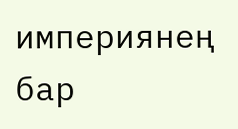империянең бар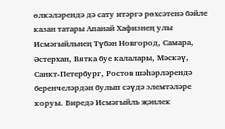өлкәләрендә дә сату итәргә рөхсәтенә бәйле казан татары Апанай Хафизнең улы Исмәгыйльнең Түбән Новгород, Самара, Әстерхан, Вятка буе калалары, Мәскәү, Санкт-Петербург, Ростов шәһәрләрендә беренчеләрдән булып сәүдә элемтәләре коруы. Биредә Исмәгыйль җәнлек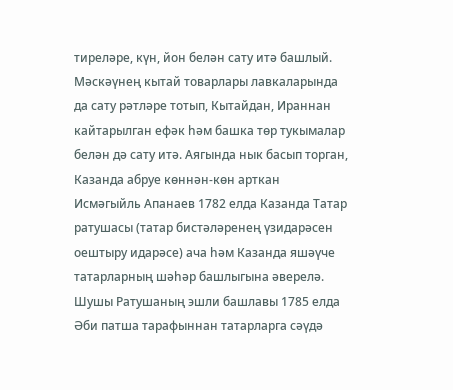тиреләре, күн, йон белән сату итә башлый. Мәскәүнең кытай товарлары лавкаларында да сату рәтләре тотып, Кытайдан, Ираннан кайтарылган ефәк һәм башка төр тукымалар белән дә сату итә. Аягында нык басып торган, Казанда абруе көннән-көн арткан Исмәгыйль Апанаев 1782 елда Казанда Татар ратушасы (татар бистәләренең үзидарәсен оештыру идарәсе) ача һәм Казанда яшәүче татарларның шәһәр башлыгына әверелә. Шушы Ратушаның эшли башлавы 1785 елда Әби патша тарафыннан татарларга сәүдә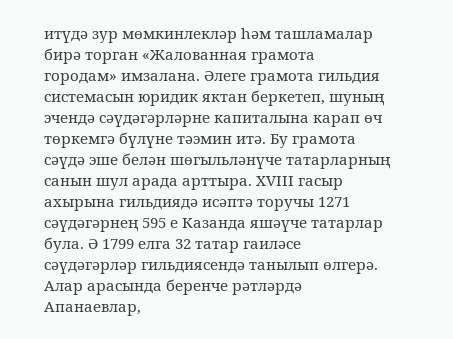итүдә зур мөмкинлекләр һәм ташламалар бирә торган «Жалованная грамота городам» имзалана. Әлеге грамота гильдия системасын юридик яктан беркетеп, шуның эчендә сәүдәгәрләрне капиталына карап өч төркемгә бүлүне тәэмин итә. Бу грамота сәүдә эше белән шөгыльләнүче татарларның санын шул арада арттыра. XVIII гасыр ахырына гильдиядә исәптә торучы 1271 сәүдәгәрнең 595 е Казанда яшәүче татарлар була. Ә 1799 елга 32 татар гаиләсе сәүдәгәрләр гильдиясендә танылып өлгерә. Алар арасында беренче рәтләрдә Апанаевлар,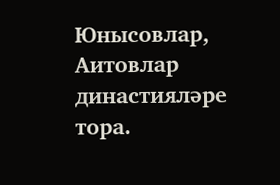Юнысовлар, Аитовлар династияләре тора.